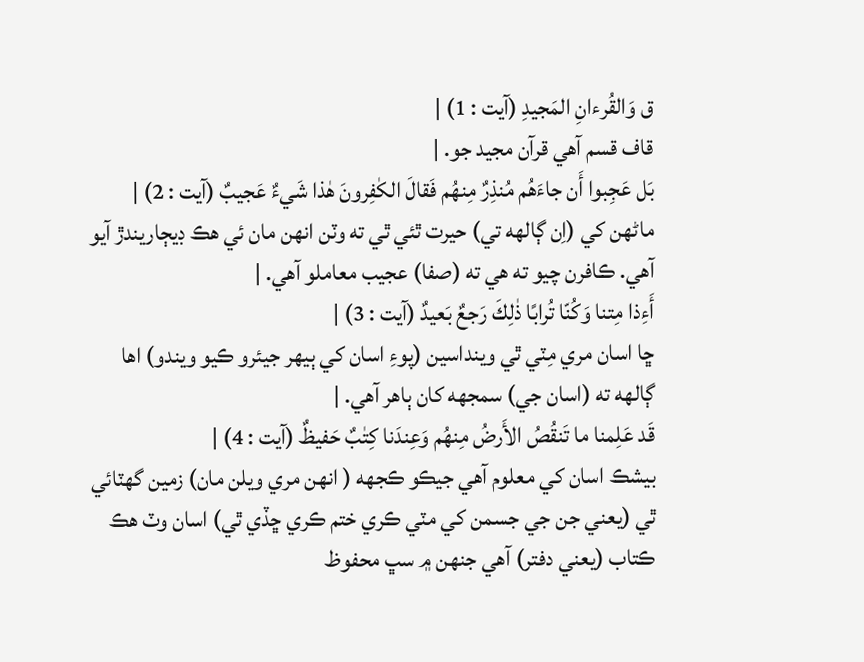ق وَالقُرءانِ المَجيدِ (آيت : 1) |
قاف قسم آهي قرآن مجيد جو. |
بَل عَجِبوا أَن جاءَهُم مُنذِرٌ مِنهُم فَقالَ الكٰفِرونَ هٰذا شَيءٌ عَجيبٌ (آيت : 2) |
ماڻهن کي (اِن ڳالهه تي) حيرت ٿئي ٿي ته وٽن انهن مان ئي هڪ ڊيڄاريندڙ آيو آهي. ڪافرن چيو ته هي ته (صفا) عجيب معاملو آهي. |
أَءِذا مِتنا وَكُنّا تُرابًا ذٰلِكَ رَجعٌ بَعيدٌ (آيت : 3) |
ڇا اسان مري مِٽي ٿي وينداسين (پوءِ اسان کي ٻيھر جيئرو ڪيو ويندو) اها ڳالهه ته (اسان جي) سمجهه کان ٻاهر آهي. |
قَد عَلِمنا ما تَنقُصُ الأَرضُ مِنهُم وَعِندَنا كِتٰبٌ حَفيظٌ (آيت : 4) |
بيشڪ اسان کي معلوم آهي جيڪو ڪجهه ( انهن مري ويلن مان) زمين گهٽائي ٿي (يعني جن جي جسمن کي مٽي ڪري ختم ڪري ڇڏي ٿي) اسان وٽ هڪ ڪتاب (يعني دفتر) آهي جنهن ۾ سڀ محفوظ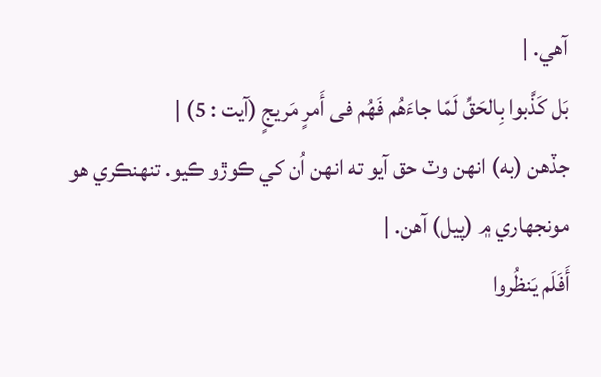آهي. |
بَل كَذَّبوا بِالحَقِّ لَمّا جاءَهُم فَهُم فى أَمرٍ مَريجٍ (آيت : 5) |
جڏهن (به) انهن وٽ حق آيو ته انهن اُن کي ڪوڙو ڪيو. تنھنڪري هو مونجهاري ۾ (پيل) آهن. |
أَفَلَم يَنظُروا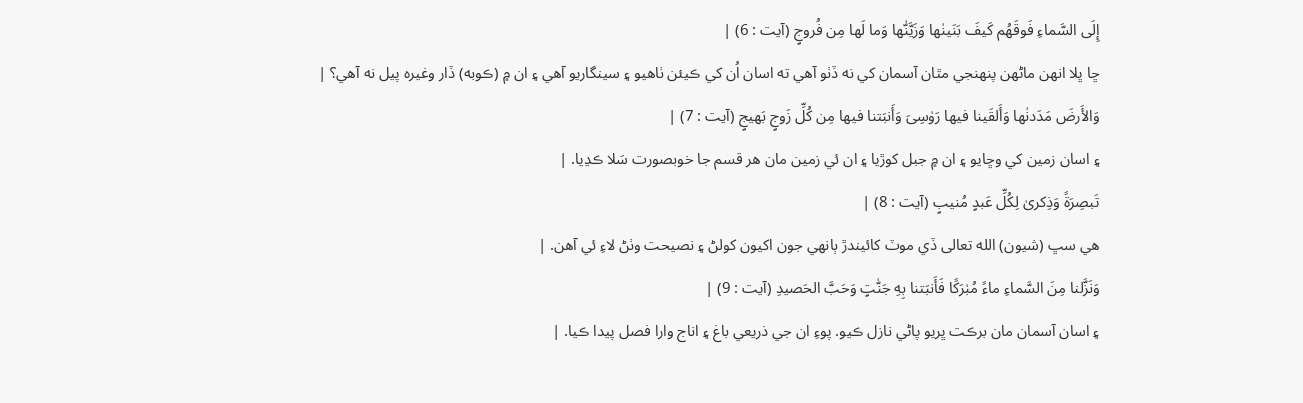إِلَى السَّماءِ فَوقَهُم كَيفَ بَنَينٰها وَزَيَّنّٰها وَما لَها مِن فُروجٍ (آيت : 6) |
ڇا ڀلا انهن ماڻهن پنھنجي مٿان آسمان کي نه ڏٺو آهي ته اسان اُن کي ڪيئن ٺاهيو ۽ سينگاريو آهي ۽ ان ۾ (ڪوبه) ڏار وغيره پيل نه آهي؟ |
وَالأَرضَ مَدَدنٰها وَأَلقَينا فيها رَوٰسِىَ وَأَنبَتنا فيها مِن كُلِّ زَوجٍ بَهيجٍ (آيت : 7) |
۽ اسان زمين کي وڇايو ۽ ان ۾ جبل کوڙيا ۽ ان ئي زمين مان هر قسم جا خوبصورت سَلا ڪڍيا. |
تَبصِرَةً وَذِكرىٰ لِكُلِّ عَبدٍ مُنيبٍ (آيت : 8) |
هي سڀ (شيون) الله تعالى ڏي موٽ کائيندڙ ٻانهي جون اکيون کولڻ ۽ نصيحت وٺڻ لاءِ ئي آهن. |
وَنَزَّلنا مِنَ السَّماءِ ماءً مُبٰرَكًا فَأَنبَتنا بِهِ جَنّٰتٍ وَحَبَّ الحَصيدِ (آيت : 9) |
۽ اسان آسمان مان برڪت ڀريو پاڻي نازل ڪيو. پوءِ ان جي ذريعي باغ ۽ اناج وارا فصل پيدا ڪيا. |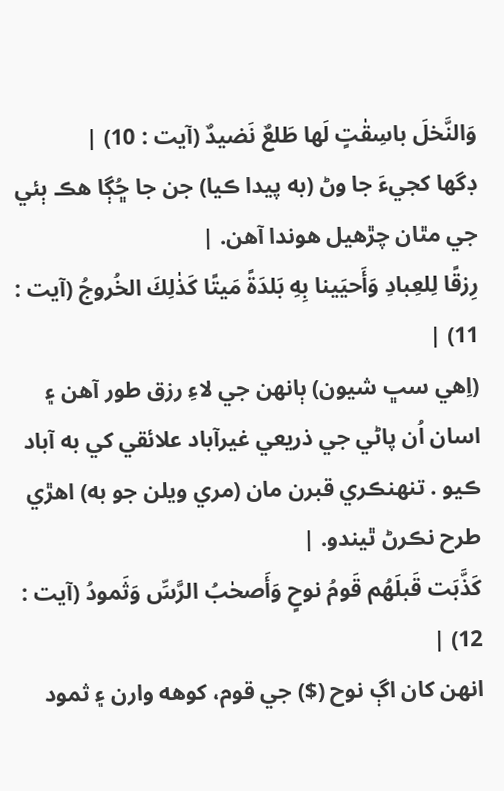وَالنَّخلَ باسِقٰتٍ لَها طَلعٌ نَضيدٌ (آيت : 10) |
ڊگها کجيءَ جا وڻ (به پيدا ڪيا) جن جا ڇُڳا هڪ ٻئي جي مٿان چڙهيل هوندا آهن. |
رِزقًا لِلعِبادِ وَأَحيَينا بِهِ بَلدَةً مَيتًا كَذٰلِكَ الخُروجُ (آيت : 11) |
(اِهي سڀ شيون) ٻانهن جي لاءِ رزق طور آهن ۽ اسان اُن پاڻي جي ذريعي غيرآباد علائقي کي به آباد ڪيو . تنهنڪري قبرن مان (مري ويلن جو به) اهڙي طرح نڪرڻ ٿيندو. |
كَذَّبَت قَبلَهُم قَومُ نوحٍ وَأَصحٰبُ الرَّسِّ وَثَمودُ (آيت : 12) |
انهن کان اڳ نوح ($) جي قوم، کوهه وارن ۽ ثمود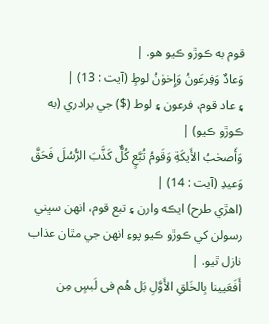قوم به ڪوڙو ڪيو هو. |
وَعادٌ وَفِرعَونُ وَإِخوٰنُ لوطٍ (آيت : 13) |
۽ عاد قوم، فرعون ۽ لوط ($) جي برادري (به ڪوڙو ڪيو) |
وَأَصحٰبُ الأَيكَةِ وَقَومُ تُبَّعٍ كُلٌّ كَذَّبَ الرُّسُلَ فَحَقَّ وَعيدِ (آيت : 14) |
(اهڙي طرح) ايڪه وارن ۽ تبع قوم، انهن سڀني رسولن کي ڪوڙو ڪيو پوءِ انهن جي مٿان عذاب نازل ٿيو. |
أَفَعَيينا بِالخَلقِ الأَوَّلِ بَل هُم فى لَبسٍ مِن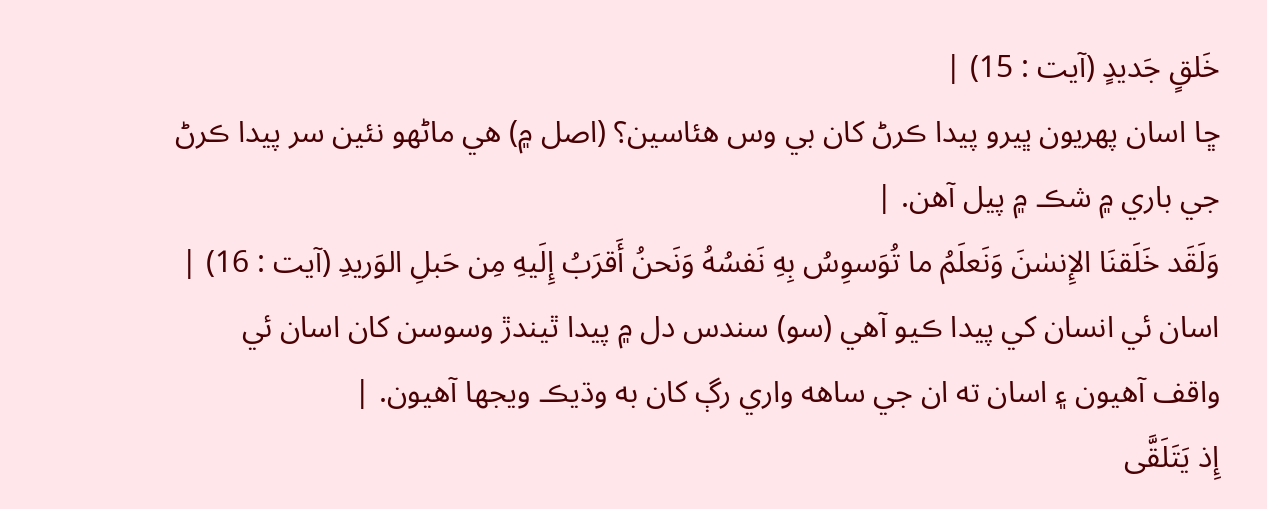خَلقٍ جَديدٍ (آيت : 15) |
ڇا اسان پھريون ڀيرو پيدا ڪرڻ کان بي وس هئاسين؟ (اصل ۾) هي ماڻهو نئين سر پيدا ڪرڻ جي باري ۾ شڪ ۾ پيل آهن. |
وَلَقَد خَلَقنَا الإِنسٰنَ وَنَعلَمُ ما تُوَسوِسُ بِهِ نَفسُهُ وَنَحنُ أَقرَبُ إِلَيهِ مِن حَبلِ الوَريدِ (آيت : 16) |
اسان ئي انسان کي پيدا ڪيو آهي (سو) سندس دل ۾ پيدا ٿيندڙ وسوسن کان اسان ئي واقف آهيون ۽ اسان ته ان جي ساهه واري رڳ کان به وڌيڪ ويجها آهيون. |
إِذ يَتَلَقَّى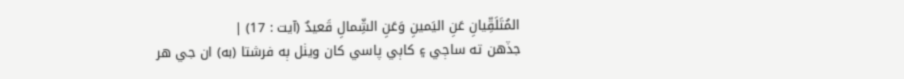المُتَلَقِّيانِ عَنِ اليَمينِ وَعَنِ الشِّمالِ قَعيدٌ (آيت : 17) |
جڏهن ته ساڄي ۽ کاٻي پاسي کان ويٺل ٻه فرشتا (به) ان جي هر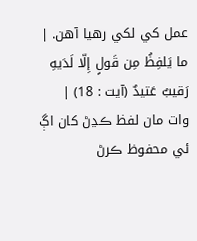عمل کي لکي رهيا آهن. |
ما يَلفِظُ مِن قَولٍ إِلّا لَدَيهِ رَقيبٌ عَتيدٌ (آيت : 18) |
وات مان لفظ ڪڍڻ کان اڳ ئي محفوظ ڪرڻ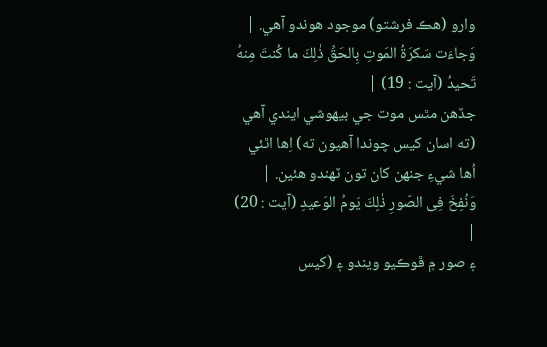وارو (هڪ فرشتو) موجود هوندو آهي. |
وَجاءَت سَكرَةُ المَوتِ بِالحَقِّ ذٰلِكَ ما كُنتَ مِنهُ تَحيدُ (آيت : 19) |
جڏهن مٿس موت جي بيهوشي ايندي آهي (ته اسان کيس چوندا آهيون ته) اِها اٿئي اُها شيءِ جنھن کان تون ٽهندو هئين. |
وَنُفِخَ فِى الصّورِ ذٰلِكَ يَومُ الوَعيدِ (آيت : 20) |
۽ صور ۾ ڦوڪيو ويندو ۽ (کيس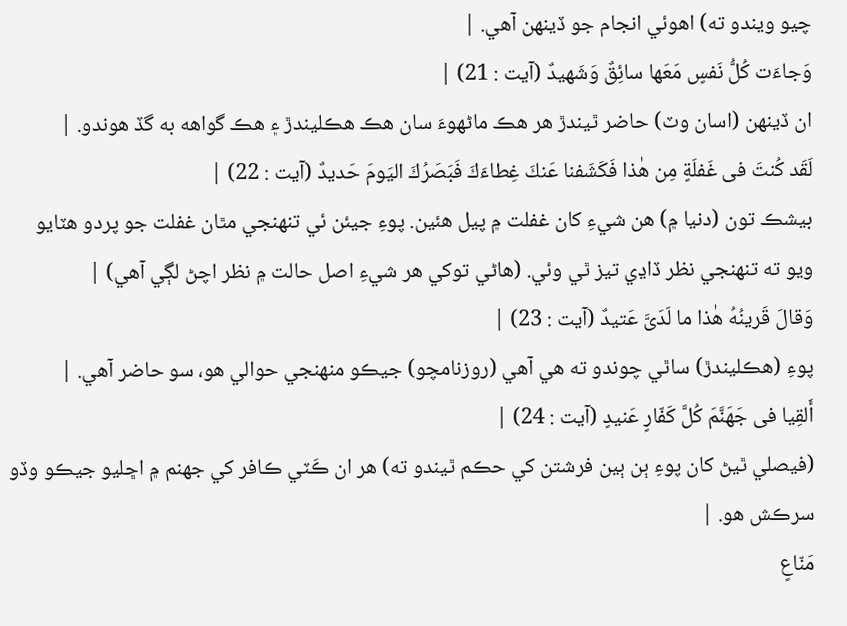چيو ويندو ته) اهوئي انجام جو ڏينھن آهي. |
وَجاءَت كُلُّ نَفسٍ مَعَها سائِقٌ وَشَهيدٌ (آيت : 21) |
ان ڏينھن (اسان وٽ) حاضر ٿيندڙ هر هڪ ماڻهوءَ سان هڪ هڪليندڙ ۽ هڪ گواهه به گڏ هوندو. |
لَقَد كُنتَ فى غَفلَةٍ مِن هٰذا فَكَشَفنا عَنكَ غِطاءَكَ فَبَصَرُكَ اليَومَ حَديدٌ (آيت : 22) |
بيشڪ تون (دنيا ۾) هن شيءِ کان غفلت ۾ پيل هئين. پوءِ جيئن ئي تنھنجي مٿان غفلت جو پردو هٽايو ويو ته تنھنجي نظر ڏاڍي تيز ٿي وئي. (هاڻي توکي هر شيءِ اصل حالت ۾ نظر اچڻ لڳي آهي) |
وَقالَ قَرينُهُ هٰذا ما لَدَىَّ عَتيدٌ (آيت : 23) |
پوءِ (هڪليندڙ) ساٿي چوندو ته هي آهي (روزنامچو) جيڪو منهنجي حوالي هو، سو حاضر آهي. |
أَلقِيا فى جَهَنَّمَ كُلَّ كَفّارٍ عَنيدٍ (آيت : 24) |
(فيصلي ٿيڻ کان پوءِ ٻن ٻين فرشتن کي حڪم ٿيندو ته) هر ان ڪَٽي ڪافر کي جھنم ۾ اڇليو جيڪو وڏو سرڪش هو. |
مَنّاعٍ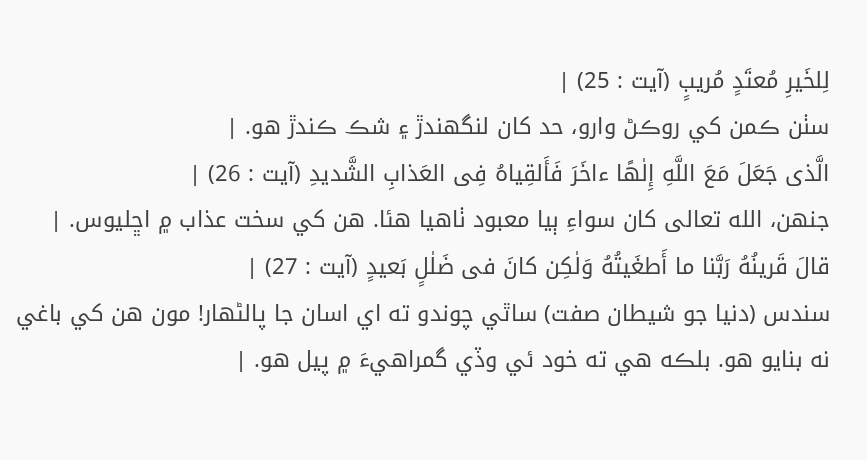لِلخَيرِ مُعتَدٍ مُريبٍ (آيت : 25) |
سٺن ڪمن کي روڪڻ وارو، حد کان لنگهندڙ ۽ شڪ ڪندڙ هو. |
الَّذى جَعَلَ مَعَ اللَّهِ إِلٰهًا ءاخَرَ فَأَلقِياهُ فِى العَذابِ الشَّديدِ (آيت : 26) |
جنهن، الله تعالى کان سواءِ ٻيا معبود ٺاهيا هئا. هن کي سخت عذاب ۾ اڇليوس. |
قالَ قَرينُهُ رَبَّنا ما أَطغَيتُهُ وَلٰكِن كانَ فى ضَلٰلٍ بَعيدٍ (آيت : 27) |
سندس (دنيا جو شيطان صفت) ساٿي چوندو ته اي اسان جا پالڻھار! مون هن کي باغي نه بنايو هو. بلڪه هي ته خود ئي وڏي گمراهيءَ ۾ پيل هو. |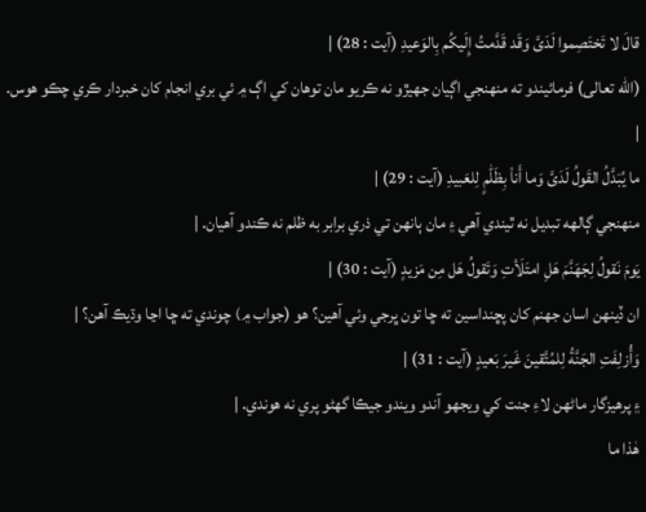قالَ لا تَختَصِموا لَدَىَّ وَقَد قَدَّمتُ إِلَيكُم بِالوَعيدِ (آيت : 28) |
(الله تعالى) فرمائيندو ته منھنجي اڳيان جهيڙو نه ڪريو مان توهان کي اڳ ۾ ئي بري انجام کان خبردار ڪري چڪو هوس. |
ما يُبَدَّلُ القَولُ لَدَىَّ وَما أَنا۠ بِظَلّٰمٍ لِلعَبيدِ (آيت : 29) |
منھنجي ڳالهه تبديل نه ٿيندي آهي ۽ مان ٻانهن تي ذري برابر به ظلم نه ڪندو آهيان. |
يَومَ نَقولُ لِجَهَنَّمَ هَلِ امتَلَأتِ وَتَقولُ هَل مِن مَزيدٍ (آيت : 30) |
ان ڏينھن اسان جھنم کان پڇنداسين ته ڇا تون ڀرجي وئي آهين؟ هو (جواب ۾) چوندي ته ڇا اڃا وڌيڪ آهن؟ |
وَأُزلِفَتِ الجَنَّةُ لِلمُتَّقينَ غَيرَ بَعيدٍ (آيت : 31) |
۽ پرهيزگار ماڻهن لاءِ جنت کي ويجهو آندو ويندو جيڪا گهڻو پري نه هوندي. |
هٰذا ما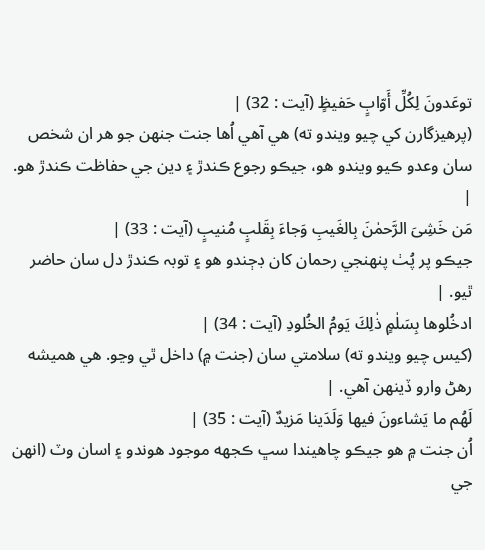توعَدونَ لِكُلِّ أَوّابٍ حَفيظٍ (آيت : 32) |
(پرهيزگارن کي چيو ويندو ته) هي آهي اُها جنت جنھن جو هر ان شخص سان وعدو ڪيو ويندو هو، جيڪو رجوع ڪندڙ ۽ دين جي حفاظت ڪندڙ هو. |
مَن خَشِىَ الرَّحمٰنَ بِالغَيبِ وَجاءَ بِقَلبٍ مُنيبٍ (آيت : 33) |
جيڪو پر پُٺ پنھنجي رحمان کان ڊڄندو هو ۽ توبہ ڪندڙ دل سان حاضر ٿيو. |
ادخُلوها بِسَلٰمٍ ذٰلِكَ يَومُ الخُلودِ (آيت : 34) |
(کيس چيو ويندو ته) سلامتي سان (جنت ۾) داخل ٿي وڃو. هي هميشه رهڻ وارو ڏينھن آهي. |
لَهُم ما يَشاءونَ فيها وَلَدَينا مَزيدٌ (آيت : 35) |
اُن جنت ۾ هو جيڪو چاهيندا سڀ ڪجهه موجود هوندو ۽ اسان وٽ (انهن جي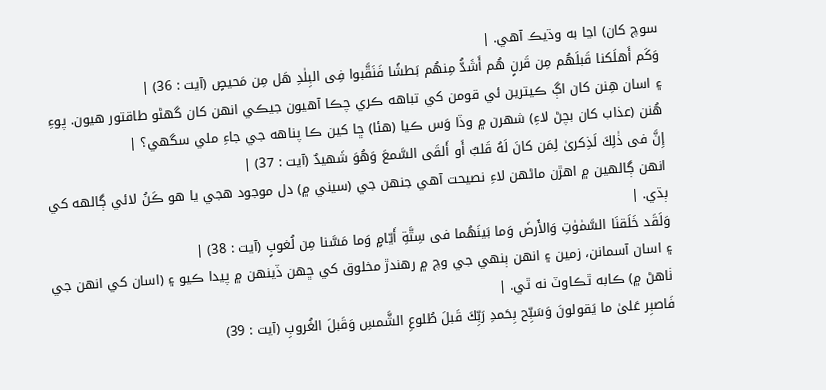سوچ کان) اڃا به وڌيڪ آهي. |
وَكَم أَهلَكنا قَبلَهُم مِن قَرنٍ هُم أَشَدُّ مِنهُم بَطشًا فَنَقَّبوا فِى البِلٰدِ هَل مِن مَحيصٍ (آيت : 36) |
۽ اسان هِنن کان اڳ ڪيترين ئي قومن کي تباهه ڪري چڪا آهيون جيڪي انهن کان گهڻو طاقتور هيون. پوءِ هُنن (عذاب کان بچڻ لاءِ) شھرن ۾ وڏا وَس ڪيا (هئا) ڇا کين ڪا پناهه جي جاءِ ملي سگهي؟ |
إِنَّ فى ذٰلِكَ لَذِكرىٰ لِمَن كانَ لَهُ قَلبٌ أَو أَلقَى السَّمعَ وَهُوَ شَهيدٌ (آيت : 37) |
انهن ڳالهين ۾ اهڙن ماڻهن لاءِ نصيحت آهي جنھن جي (سيني ۾) دل موجود هجي يا هو ڪَنُ لائي ڳالهه کي ٻڌي. |
وَلَقَد خَلَقنَا السَّمٰوٰتِ وَالأَرضَ وَما بَينَهُما فى سِتَّةِ أَيّامٍ وَما مَسَّنا مِن لُغوبٍ (آيت : 38) |
۽ اسان آسمانن، زمين ۽ انهن ٻنهي جي وچ ۾ رهندڙ مخلوق کي ڇهن ڏينھن ۾ پيدا ڪيو ۽ (اسان کي انهن جي ٺاهڻ ۾) ڪابه ٿڪاوٽ نه ٿي. |
فَاصبِر عَلىٰ ما يَقولونَ وَسَبِّح بِحَمدِ رَبِّكَ قَبلَ طُلوعِ الشَّمسِ وَقَبلَ الغُروبِ (آيت : 39)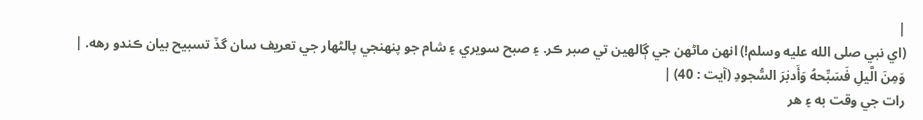|
(اي نبي صلى الله عليه وسلم!) انهن ماڻهن جي ڳالهين تي صبر ڪر. ۽ صبح سويري ۽ شام جو پنھنجي پالڻھار جي تعريف سان گڏ تسبيح بيان ڪندو رهه. |
وَمِنَ الَّيلِ فَسَبِّحهُ وَأَدبٰرَ السُّجودِ (آيت : 40) |
رات جي وقت به ۽ هر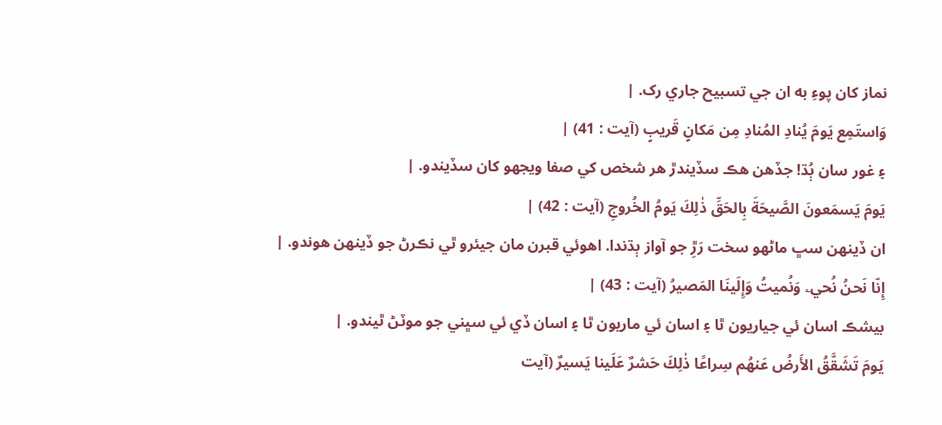نماز کان پوءِ به ان جي تسبيح جاري رک. |
وَاستَمِع يَومَ يُنادِ المُنادِ مِن مَكانٍ قَريبٍ (آيت : 41) |
۽ غور سان ٻُڌ! جڏهن هڪ سڏيندڙ هر شخص کي صفا ويجهو کان سڏيندو. |
يَومَ يَسمَعونَ الصَّيحَةَ بِالحَقِّ ذٰلِكَ يَومُ الخُروجِ (آيت : 42) |
ان ڏينھن سڀ ماڻهو سخت رَڙِ جو آواز ٻڌندا. اهوئي قبرن مان جيئرو ٿي نڪرڻ جو ڏينھن هوندو. |
إِنّا نَحنُ نُحيۦ وَنُميتُ وَإِلَينَا المَصيرُ (آيت : 43) |
بيشڪ اسان ئي جياريون ٿا ۽ اسان ئي ماريون ٿا ۽ اسان ڏي ئي سڀني جو موٽڻ ٿيندو. |
يَومَ تَشَقَّقُ الأَرضُ عَنهُم سِراعًا ذٰلِكَ حَشرٌ عَلَينا يَسيرٌ (آيت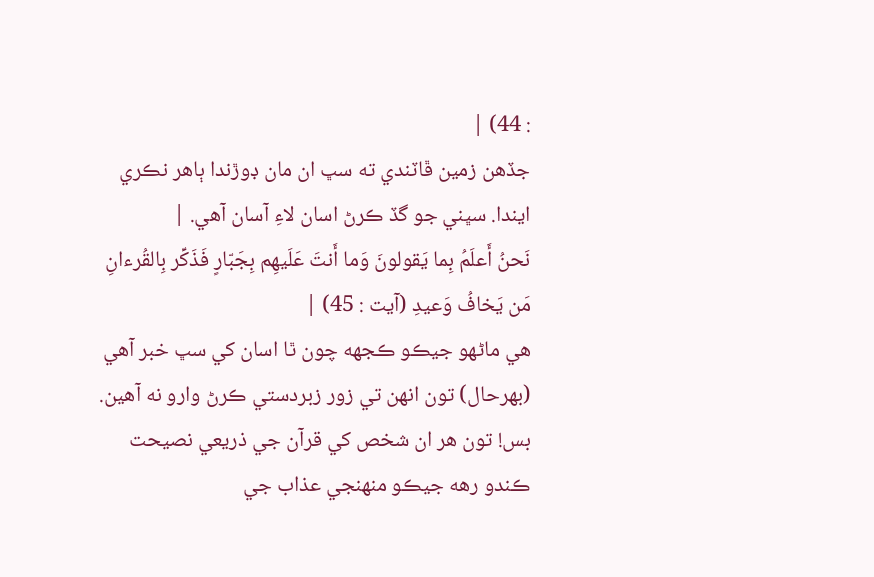: 44) |
جڏهن زمين ڦاٽندي ته سڀ ان مان ڊوڙندا ٻاهر نڪري ايندا. سڀني جو گڏ ڪرڻ اسان لاءِ آسان آهي. |
نَحنُ أَعلَمُ بِما يَقولونَ وَما أَنتَ عَلَيهِم بِجَبّارٍ فَذَكِّر بِالقُرءانِ مَن يَخافُ وَعيدِ (آيت : 45) |
هي ماڻهو جيڪو ڪجهه چون ٿا اسان کي سڀ خبر آهي (بھرحال) تون انهن تي زور زبردستي ڪرڻ وارو نه آهين. بس! تون هر ان شخص کي قرآن جي ذريعي نصيحت ڪندو رهه جيڪو منھنجي عذاب جي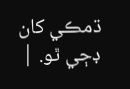ڌمڪي کان ڊڄي ٿو. |